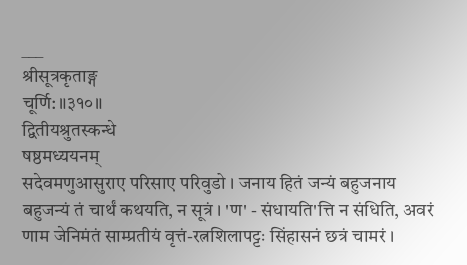___
श्रीसूत्रकृताङ्ग
चूर्णि: ॥३१०॥
द्वितीयश्रुतस्कन्धे
षष्ठमध्ययनम्
सदेवमणुआसुराए परिसाए परिवुडो । जनाय हितं जन्यं बहुजनाय बहुजन्यं तं चार्थं कथयति, न सूत्रं । 'ण' - संधायति'त्ति न संधिति, अवरं णाम जेनिमंतं साम्प्रतीयं वृत्तं-रत्नशिलापट्टः सिंहासनं छत्रं चामरं ।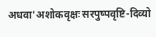अधवा'अशोकवृक्षः सरपुष्पवृष्टि-दिव्यो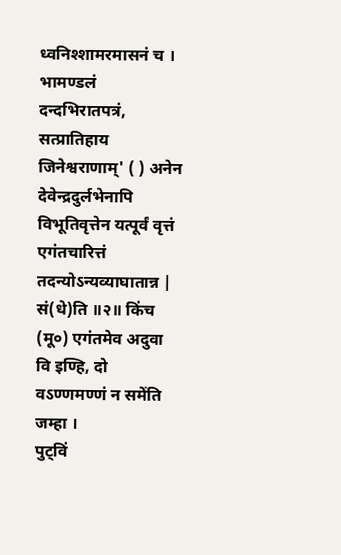ध्वनिश्शामरमासनं च । भामण्डलं दन्दभिरातपत्रं, सत्प्रातिहाय जिनेश्वराणाम्' ( ) अनेन देवेन्द्रदुर्लभेनापि विभूतिवृत्तेन यत्पूर्वं वृत्तं एगंतचारित्तं तदन्योऽन्यव्याघातान्न | सं(धे)ति ॥२॥ किंच
(मू०) एगंतमेव अदुवा वि इण्हि, दो वऽण्णमण्णं न समेंति जम्हा ।
पुट्विं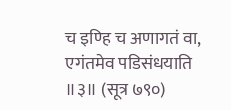च इण्हि च अणागतं वा, एगंतमेव पडिसंधयाति ॥३॥ (सूत्र ७९०)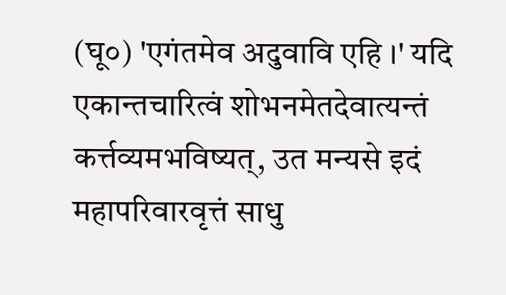(घू०) 'एगंतमेव अदुवावि एहि ।' यदि एकान्तचारित्वं शोभनमेतदेवात्यन्तं कर्त्तव्यमभविष्यत्, उत मन्यसे इदं महापरिवारवृत्तं साधु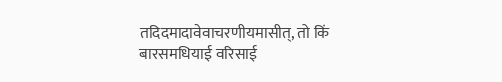तदिदमादावेवाचरणीयमासीत्, तो किं बारसमधियाई वरिसाई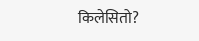किलेसितो?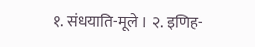१. संधयाति-मूले । २. इणिह-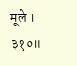मूले ।
३१०॥